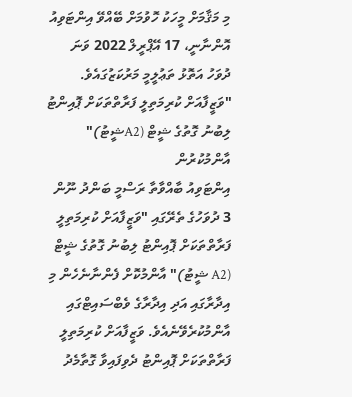މި މަޤާމަށް މީހަކު ހޮވުމަށް ބޭއްވޭ އިންޓަވިއު އޮންނާނީ، 17 އޭޕްރީލް 2022 ވަނަ ދުވަހު އަތޮޅު ތަޢުލީމީ މަރުކަޒުގައެވެ.
"ވަޒީފާއަށް ކުރިމަތިލީ ފަރާތްތަކަށް ޕޮއިންޓު ލިބުނު ގޮތުގެ ޝީޓް (A2ޝީޓު)" އާންމުކުރުން
އިންޓަވިއު ބާއްވާތާ ރަސްމީ ބަންދު ނޫން 3 ދުވަހުގެ ތެރޭގައި "ވަޒީފާއަށް ކުރިމަތިލީ ފަރާތްތަކަށް ޕޮއިންޓު ލިބުނު ގޮތުގެ ޝީޓް (A2 ޝީޓު)" އާންމުކޮށް ފެންނާނެހެން މި އިދާރާގައި އަދި އިދާރާގެ ވެބްސައިޓްގައި އާންމުކުރެވޭނެއެވެ. ވަޒީފާއަށް ކުރިމަތިލީ ފަރާތްތަކަށް ޕޮއިންޓު ދެވިފައިވާ ގޮތާމެދު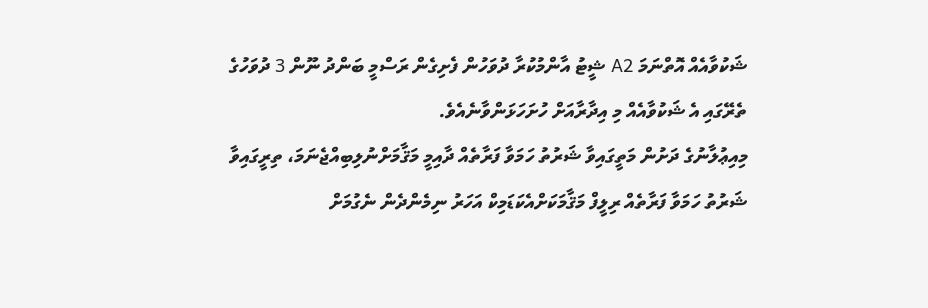ޝަކުވާއެއް އޮތްނަމަ A2 ޝީޓު އާންމުކުރާ ދުވަހުން ފެށިގެން ރަސްމީ ބަންދު ނޫން 3 ދުވަހުގެ ތެރޭގައި އެ ޝަކުވާއެއް މި އިދާރާއަށް ހުށަހަޅަންވާނެއެވެ.
މިއިޢުލާނުގެ ދަށުން މަތީގައިވާ ޝަރުތު ހަމަވާ ފަރާތެއް ދާއިމީ މަޤާމަށްނުލިބިއްޖެނަމަ، ތިރީގައިވާ ޝަރުތު ހަމަވާ ފަރާތެއް ރިލީފް މަޤާމަކަށްއެކަޑަމިކް އަހަރު ނިމެންދެން ނެގުމަށް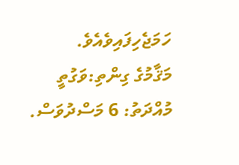ހަމަޖެހިފައިވެއެވެ.
މަޤާމުގެ ގިންތި:ވަގުތީ
މުއްދަތު: 6 މަސްދުވަސް.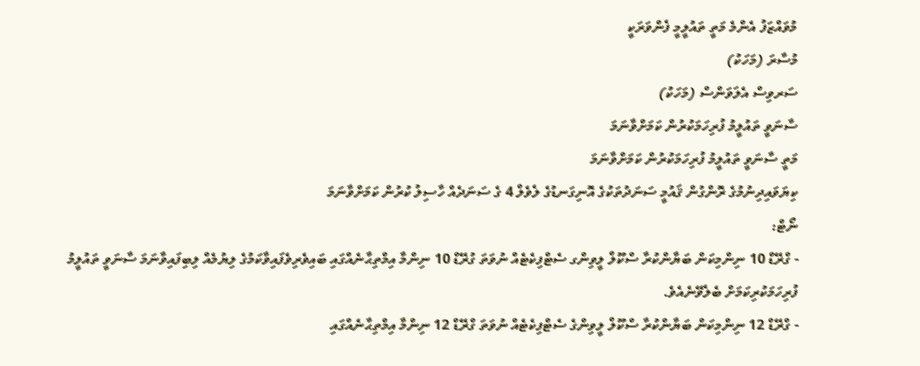މުވައްޒަފު އެންމެ މަތީ ތައުލީމީ ފެންވަރަކީ
މުސާރަ (މަހަކު)
ސަރވިސް އެލަވަންސް (މަހަކު)
ސާނަވީ ތައުލީމު ފުރިހަމަކުރުން ކަމަށްވާނަމަ
މަތީ ސާނަވީ ތައުލީމު ފުރިހަމަކުރުން ކަމަށްވާނަމަ
ކިޔަވައިދިނުމުގެ ރޮންގުން ޤައުމީ ސަނަދުތަކުގެ އޮނިގަނޑުގެ ލެވެލް 4 ގެ ސަނަދެއް ހާސިލު ކުރުން ކަމަށްވާނަމަ
ނޯޓް:
- ގްރޭޑް 10 ނިންމިކަން ބަޔާންކުރާ ސްކޫލް ލީވިންގ ސެޓްފިކެޓެއް ނުވަތަ ގުރޭޑް 10 ނިންމާ އިމްތިޙާނެއްގައި ބައިވެރިވެފައިވާކަމުގެ ލިޔުމެއް ލިބިފައިވާނަމަ ސާނަވީ ތައުލީމު ފުރިހަމަކުރިކަމަށް ބެލެވޭނެއެވެ.
- ގްރޭޑް 12 ނިންމިކަން ބަޔާންކުރާ ސްކޫލް ލީވިންގެ ސެޓްފިކެޓެއް ނުވަތަ ގްރޭޑް 12 ނިންމާ އިމްތިޙާނެއްގައި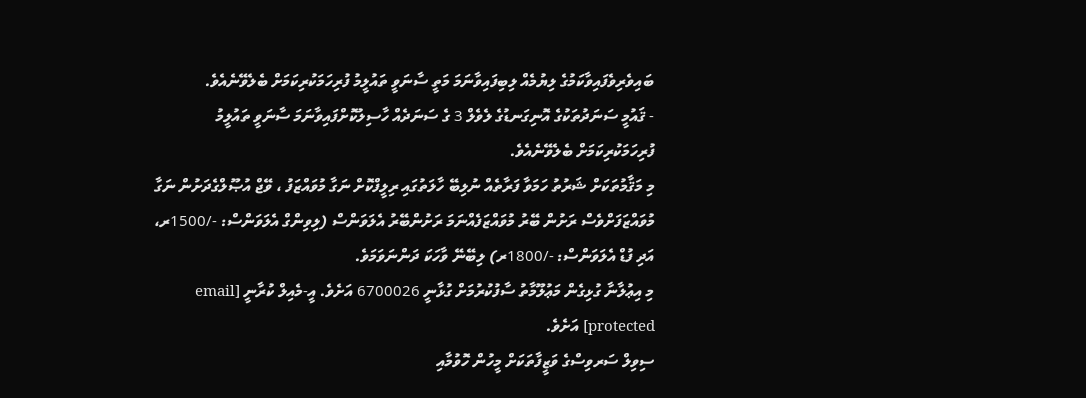ބައިވެރިވެފައިވާކަމުގެ ލިޔުމެއް ލިބިފައިވާނަމަ މަތީ ސާނަވީ ތައުލީމު ފުރިހަމަކުރިކަމަށް ބެލެވޭނެއެވެ.
- ޤައުމީ ސަނަދުތަކުގެ އޮނިގަނޑުގެ ލެވެލް 3 ގެ ސަނަދެއް ހާސިލުކޮށްފައިވާނަމަ ސާނަވީ ތައުލީމު ފުރިހަމަކުރިކަމަށް ބެލެވޭނެއެވެ.
މި މަޤާމުތަކަށް ޝަރުތު ހަމަވާ ފަރާތެއް ނުލިބޭ ހާލަތުގައި ރިލީފްކޮށް ނަގާ މުވައްޒަފު ، ވޭޖް އުޞޫލްގެދަށުން ނަގާ މުވައްޒަފަށްވެސް ރަށުން ބޭރު މުވައްޒަފެއްނަމަ ރަށުންބޭރު އެލަވަންސް (ލިވިންގް އެލަވަންސް: -/1500ރ، އަދި ފުޑް އެލަވަންސް: -/1800ރ) ލިބޭނޭ ވާހަކަ ދަންނަވަމަވެ.
މި އިޢުލާނާ ގުޅިގެން މަޢުލޫމާތު ސާފުކުރުމަށް ގުޅާނީ 6700026 އަށެވެ. އީ-މެއިލް ކުރާނީ [email protected] އަށެވެ.
ސިވިލް ސަރވިސްގެ ވަޒީފާތަކަށް މީހުން ހޮވުމާއި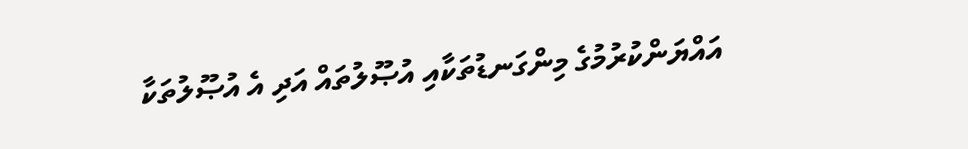އައްޔަންކުރުމުގެ މިންގަނޑުތަކާއި އުޞޫލުތައް އަދި އެ އުޞޫލުތަކާ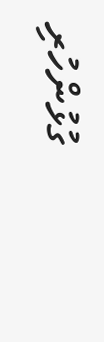ގުޅުންހުރި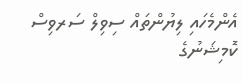އެންމެހައި ލިޔުންތައް ސިވިލް ސަރވިސް ކޮމިޝަނުގެ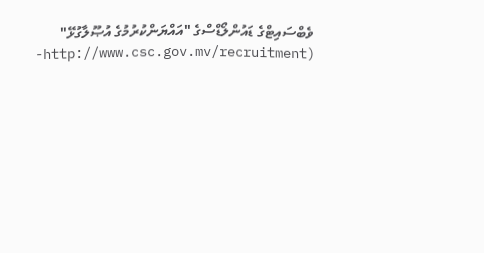ވެބްސައިޓްގެ ޑައުންލޯޑްސްގެ "އައްޔަންކުރުމުގެ އުޞޫލާގުޅޭ" (http://www.csc.gov.mv/recruitment-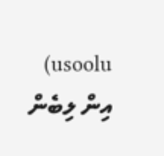usoolu) އިން ލިބެން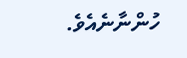ހުންނާނެއެވެ.